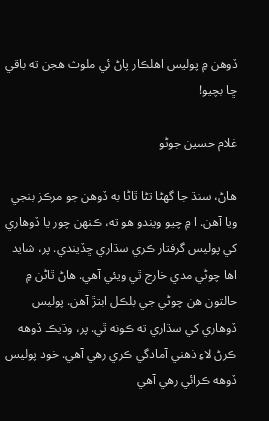ڏوهن ۾ پوليس اهلڪار پاڻ ئي ملوث هجن ته باقي ڇا بچيو!

غلام حسين جوڻو

هاڻ، سنڌ جا گھڻا تڻا ٿاڻا به ڏوهن جو مرڪز بنجي ويا آهن. ا ۾ چيو ويندو هو ته، ڪنهن چور يا ڏوهاري کي پوليس گرفتار ڪري سڌاري ڇڏيندي. پر، شايد اها چوڻي مدي خارج ٿي ويئي آهي. هاڻ ٿاڻن ۾ حالتون هن چوڻي جي بلڪل ابتڙ آهن. پوليس ڏوهاري کي سڌاري ته ڪونه ٿي. پر، وڌيڪ ڏوهه ڪرڻ لاءِ ذهني آمادگي ڪري رهي آهي. خود پوليس ڏوهه ڪرائي رهي آهي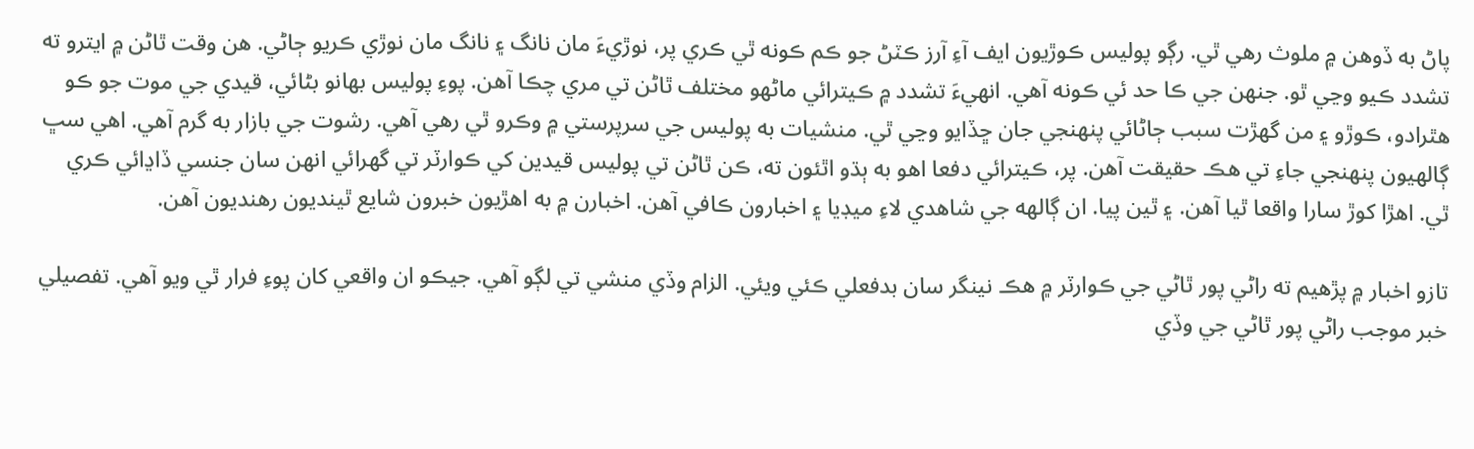پاڻ به ڏوهن ۾ ملوث رهي ٿي. رڳو پوليس ڪوڙيون ايف آءِ آرز ڪٽڻ جو ڪم ڪونه ٿي ڪري پر، نوڙيءَ مان نانگ ۽ نانگ مان نوڙي ڪريو ڄاڻي. هن وقت ٿاڻن ۾ ايترو ته تشدد ڪيو وڃي ٿو. جنهن جي ڪا حد ئي ڪونه آهي. انهيءَ تشدد ۾ ڪيترائي ماڻهو مختلف ٿاڻن تي مري چڪا آهن. پوءِ پوليس بهانو بڻائي، قيدي جي موت جو ڪو هٿرادو، ڪوڙو ۽ من گھڙت سبب ڄاڻائي پنهنجي جان ڇڏايو وڃي ٿي. منشيات به پوليس جي سرپرستي ۾ وڪرو ٿي رهي آهي. رشوت جي بازار به گرم آهي. اهي سڀ ڳالهيون پنهنجي جاءِ تي هڪ حقيقت آهن. پر، ڪيترائي دفعا اهو به ٻڌو اٿئون ته، ڪن ٿاڻن تي پوليس قيدين کي ڪوارٽر تي گھرائي انهن سان جنسي ڏاڍائي ڪري ٿي. اهڙا کوڙ سارا واقعا ٿيا آهن. ۽ ٿين پيا. ان ڳالهه جي شاهدي لاءِ ميڊيا ۽ اخبارون ڪافي آهن. اخبارن ۾ به اهڙيون خبرون شايع ٿينديون رهنديون آهن.

تازو اخبار ۾ پڙهيم ته راڻي پور ٿاڻي جي ڪوارٽر ۾ هڪ نينگر سان بدفعلي ڪئي ويئي. الزام وڏي منشي تي لڳو آهي. جيڪو ان واقعي کان پوءِ فرار ٿي ويو آهي. تفصيلي خبر موجب راڻي پور ٿاڻي جي وڏي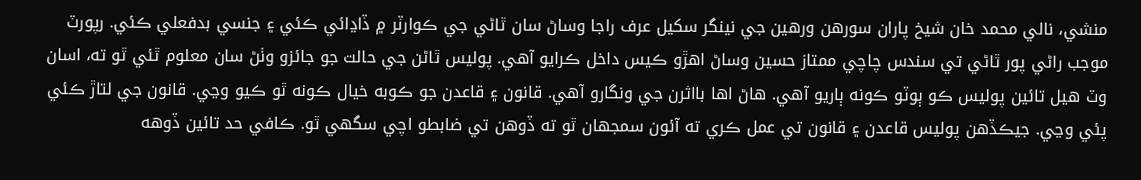منشي، نالي محمد خان شيخ پاران سورهن ورهين جي نينگر سکيل عرف راجا وساڻ سان ٿاڻي جي ڪوارٽر ۾ ڏاڍائي ڪئي ۽ جنسي بدفعلي ڪئي. رپورٽ موجب راڻي پور ٿاڻي تي سندس چاچي ممتاز حسين وساڻ اهڙو ڪيس داخل ڪرايو آهي. پوليس ٿاڻن جي حالت جو جائزو وٺڻ سان معلوم ٿئي ٿو ته، اسان وٽ هيل تائين پوليس ڪو ٻوٽو ڪونه ٻاريو آهي. هاڻ اها بااثرن جي ونگارو آهي. قانون ۽ قاعدن جو ڪوبه خيال ڪونه ٿو ڪيو وڃي. قانون جي لتاڙ ڪئي پئي وڃي. جيڪڏهن پوليس قاعدن ۽ قانون تي عمل ڪري ته آئون سمجهان ٿو ته ڏوهن تي ضابطو اچي سگھي ٿو. ڪافي حد تائين ڏوهه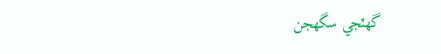گھٽجي سگھجن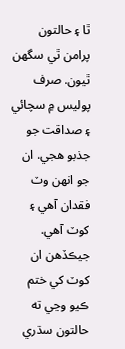ٿا ۽ حالتون پرامن ٿي سگھن ٿيون. صرف پوليس ۾ سچائي ۽ صداقت جو جذبو هجي. ان جو انهن وٽ فقدان آهي ۽ کوٽ آهي. جيڪڏهن ان کوٽ کي ختم ڪيو وڃي ته حالتون سڌري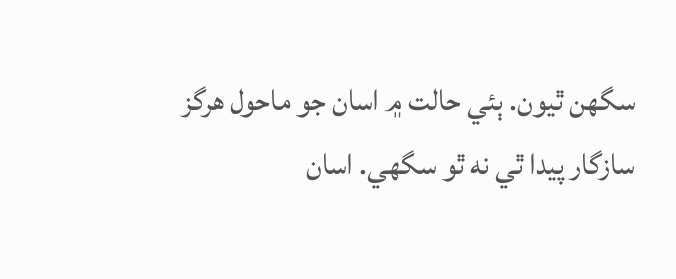سگھن ٿيون. ٻئي حالت ۾ اسان جو ماحول هرگز سازگار پيدا ٿي نه ٿو سگھي. اسان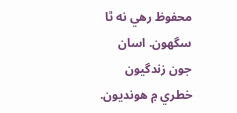محفوظ رهي نه ٿا سگھون. اسان جون زندگيون خطري ۾ هونديون.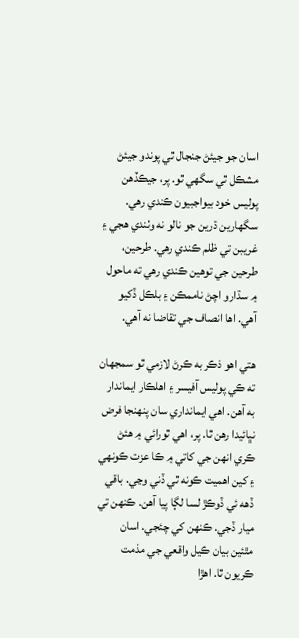اسان جو جيئڻ جنجال ٿي پوندو جيئڻ مشڪل ٿي سگھي ٿو. پر، جيڪڏهن پوليس خود بيواجبيون ڪندي رهي. سگهارين ڌرين جو نالو نه وٺندي هجي ۽ غريبن تي ظلم ڪندي رهي. طرحين، طرحين جي توهين ڪندي رهي ته ماحول ۾ سڌارو اچڻ ناممڪن ۽ بلڪل ڏکيو آهي. اها انصاف جي تقاضا نه آهي.

هتي اهو ذڪر به ڪرڻ لازمي ٿو سمجهان ته ڪي پوليس آفيسر ۽ اهلڪار ايماندار به آهن. اهي ايمانداري سان پنهنجا فرض نڀائيدا رهن ٿا. پر، اهي ٿورائي ۾ هئڻ ڪري انهن جي کاتي ۾ ڪا عزت ڪونهي ۽ کين اهميت ڪونه ٿي ڏني وڃي. باقي ڏهه ئي ڏوڪڙ لسا لڳا پيا آهن. ڪنهن تي ميار ڏجي. ڪنهن کي چئجي. اسان مٿئين بيان ڪيل واقعي جي مذمت ڪريون ٿا. اهڙا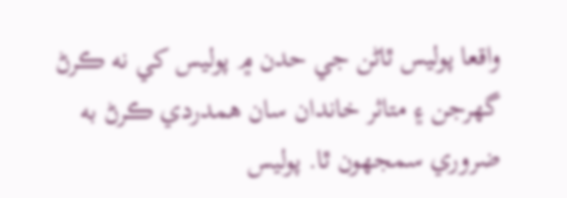واقعا پوليس ٿاڻن جي حدن ۾ پوليس کي نه ڪرڻ گھرجن ۽ متاثر خاندان سان همدردي ڪرڻ به ضروري سمجهون ٿا. پوليس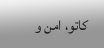کاتو، امن و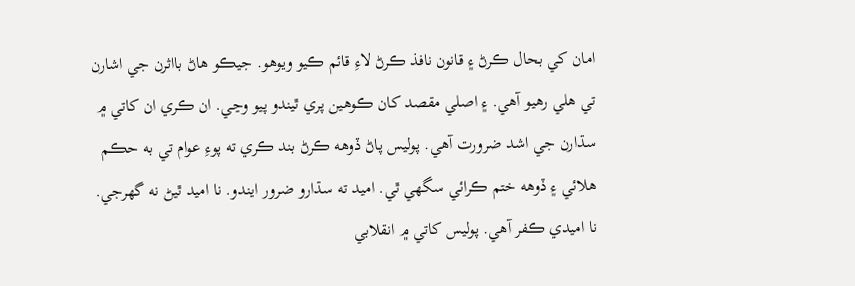امان کي بحال ڪرڻ ۽ قانون نافذ ڪرڻ لاءِ قائم ڪيو ويوهو. جيڪو هاڻ بااثرن جي اشارن تي هلي رهيو آهي. ۽ اصلي مقصد کان ڪوهين پري ٿيندو پيو وڃي. ان ڪري ان کاتي ۾ سڌارن جي اشد ضرورت آهي. پوليس پاڻ ڏوهه ڪرڻ بند ڪري ته پوءِ عوام تي به حڪم هلائي ۽ ڏوهه ختم ڪرائي سگھي ٿي. اميد ته سڌارو ضرور ايندو. نا اميد ٿيڻ نه گھرجي. نا اميدي ڪفر آهي. پوليس کاتي ۾ انقلابي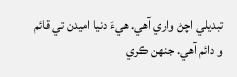تبديلي اچڻ واري آهي. هيءَ دنيا اميدن تي قائم و دائم آهي. جنهن ڪري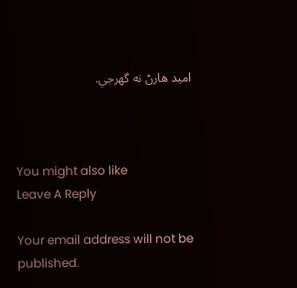اميد هارڻ نه گھرجي.



You might also like
Leave A Reply

Your email address will not be published.